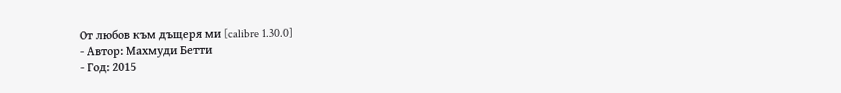От любов към дъщеря ми [calibre 1.30.0]
- Автор: Махмуди Бетти
- Год: 2015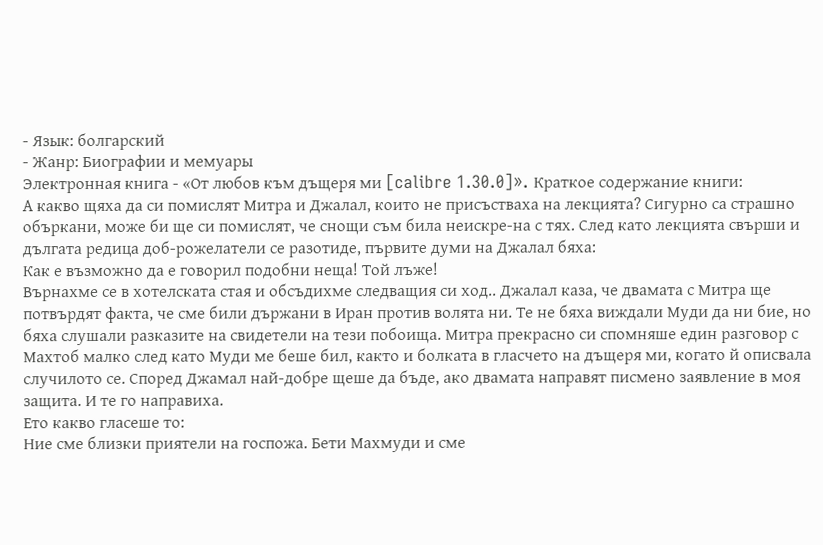- Язык: болгарский
- Жанр: Биографии и мемуары
Электронная книга - «От любов към дъщеря ми [calibre 1.30.0]». Краткое содержание книги:
А какво щяха да си помислят Митра и Джалал, които не присъстваха на лекцията? Сигурно са страшно объркани, може би ще си помислят, че снощи съм била неискре-на с тях. След като лекцията свърши и дългата редица доб-рожелатели се разотиде, първите думи на Джалал бяха:
Как е възможно да е говорил подобни неща! Той лъже!
Върнахме се в хотелската стая и обсъдихме следващия си ход.. Джалал каза, че двамата с Митра ще потвърдят факта, че сме били държани в Иран против волята ни. Те не бяха виждали Муди да ни бие, но бяха слушали разказите на свидетели на тези побоища. Митра прекрасно си спомняше един разговор с Махтоб малко след като Муди ме беше бил, както и болката в гласчето на дъщеря ми, когато й описвала случилото се. Според Джамал най-добре щеше да бъде, ако двамата направят писмено заявление в моя защита. И те го направиха.
Ето какво гласеше то:
Ние сме близки приятели на госпожа. Бети Махмуди и сме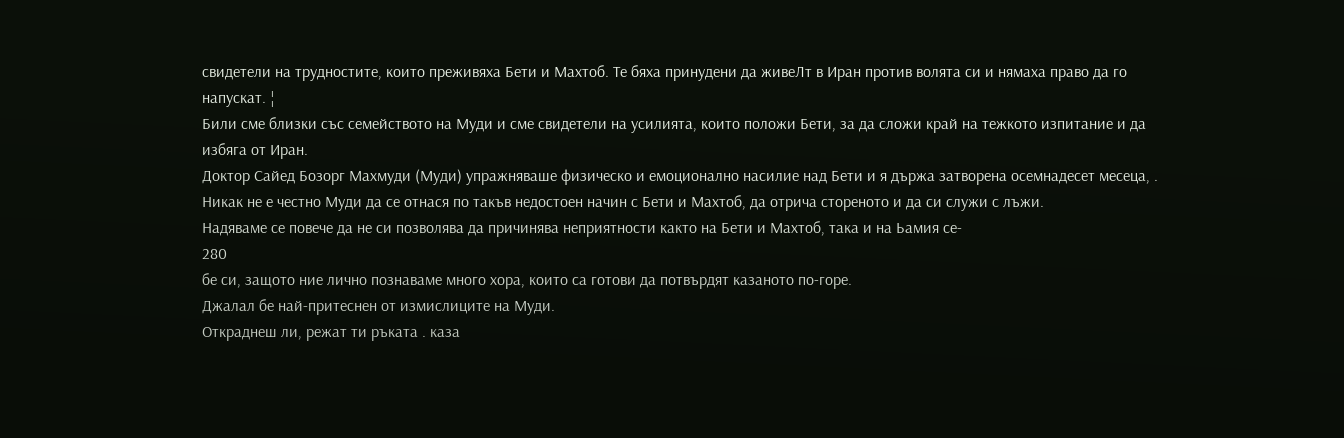свидетели на трудностите, които преживяха Бети и Махтоб. Те бяха принудени да живеЛт в Иран против волята си и нямаха право да го напускат. ¦
Били сме близки със семейството на Муди и сме свидетели на усилията, които положи Бети, за да сложи край на тежкото изпитание и да избяга от Иран.
Доктор Сайед Бозорг Махмуди (Муди) упражняваше физическо и емоционално насилие над Бети и я държа затворена осемнадесет месеца, .
Никак не е честно Муди да се отнася по такъв недостоен начин с Бети и Махтоб, да отрича стореното и да си служи с лъжи.
Надяваме се повече да не си позволява да причинява неприятности както на Бети и Махтоб, така и на Ьамия се-
280
бе си, защото ние лично познаваме много хора, които са готови да потвърдят казаното по-горе.
Джалал бе най-притеснен от измислиците на Муди.
Откраднеш ли, режат ти ръката . каза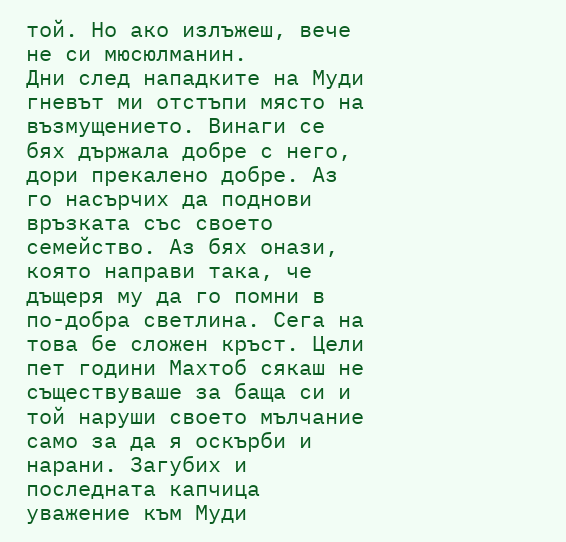той. Но ако излъжеш, вече не си мюсюлманин.
Дни след нападките на Муди гневът ми отстъпи място на възмущението. Винаги се бях държала добре с него, дори прекалено добре. Аз го насърчих да поднови връзката със своето семейство. Аз бях онази, която направи така, че дъщеря му да го помни в по-добра светлина. Сега на това бе сложен кръст. Цели пет години Махтоб сякаш не съществуваше за баща си и той наруши своето мълчание само за да я оскърби и нарани. Загубих и последната капчица уважение към Муди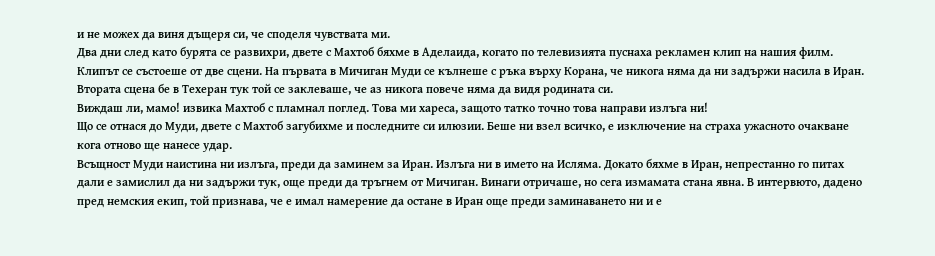и не можех да виня дъщеря си, че споделя чувствата ми.
Два дни след като бурята се развихри, двете с Махтоб бяхме в Аделаида, когато по телевизията пуснаха рекламен клип на нашия филм. Клипът се състоеше от две сцени. На първата в Мичиган Муди се кълнеше с ръка върху Корана, че никога няма да ни задържи насила в Иран. Втората сцена бе в Техеран тук той се заклеваше, че аз никога повече няма да видя родината си.
Виждаш ли, мамо! извика Махтоб с пламнал поглед. Това ми хареса, защото татко точно това направи излъга ни!
Що се отнася до Муди, двете с Махтоб загубихме и последните си илюзии. Беше ни взел всичко, е изключение на страха ужасното очакване кога отново ще нанесе удар.
Всъщност Муди наистина ни излъга, преди да заминем за Иран. Излъга ни в името на Исляма. Докато бяхме в Иран, непрестанно го питах дали е замислил да ни задържи тук, още преди да тръгнем от Мичиган. Винаги отричаше, но сега измамата стана явна. В интервюто, дадено пред немския екип, той признава, че е имал намерение да остане в Иран още преди заминаването ни и е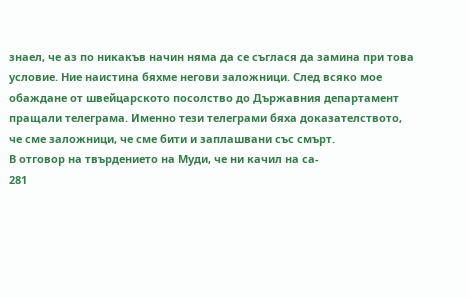знаел, че аз по никакъв начин няма да се съглася да замина при това условие. Ние наистина бяхме негови заложници. След всяко мое обаждане от швейцарското посолство до Държавния департамент пращали телеграма. Именно тези телеграми бяха доказателството, че сме заложници, че сме бити и заплашвани със смърт.
В отговор на твърдението на Муди, че ни качил на са-
281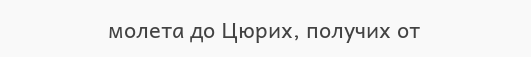молета до Цюрих, получих от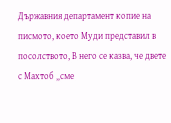Държавния департамент копие на писмото, което Муди представил в посолството, В него се казва, че двете с Махтоб „сме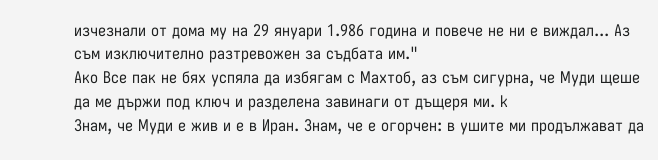изчезнали от дома му на 29 януари 1.986 година и повече не ни е виждал... Аз съм изключително разтревожен за съдбата им."
Ако Все пак не бях успяла да избягам с Махтоб, аз съм сигурна, че Муди щеше да ме държи под ключ и разделена завинаги от дъщеря ми. k
Знам, че Муди е жив и е в Иран. Знам, че е огорчен: в ушите ми продължават да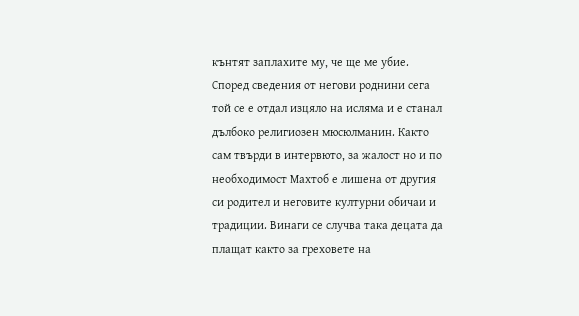кънтят заплахите му, че ще ме убие. Според сведения от негови роднини сега той се е отдал изцяло на исляма и е станал дълбоко религиозен мюсюлманин. Както сам твърди в интервюто, за жалост но и по необходимост Махтоб е лишена от другия си родител и неговите културни обичаи и традиции. Винаги се случва така децата да плащат както за греховете на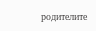родителите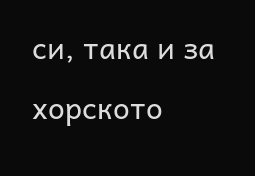си, така и за хорското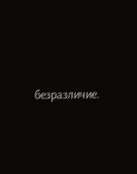безразличие.